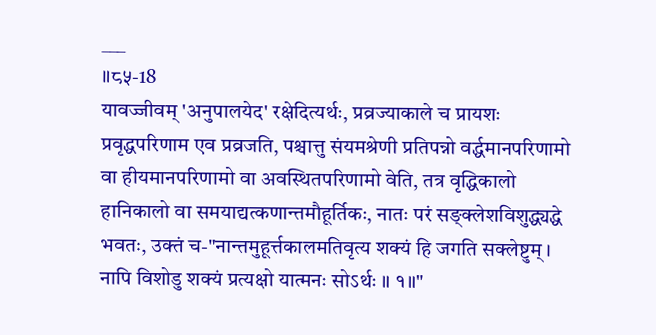___
॥८५-18
यावज्जीवम् 'अनुपालयेद' रक्षेदित्यर्थः, प्रव्रज्याकाले च प्रायशः प्रवृद्धपरिणाम एव प्रव्रजति, पश्चात्तु संयमश्रेणी प्रतिपन्नो वर्द्धमानपरिणामो वा हीयमानपरिणामो वा अवस्थितपरिणामो वेति, तत्र वृद्धिकालो हानिकालो वा समयाद्यत्कणान्तमौहूर्तिकः, नातः परं सङ्क्लेशविशुद्ध्यद्धे भवतः, उक्तं च-"नान्तमुहूर्त्तकालमतिवृत्य शक्यं हि जगति सक्लेष्टुम् । नापि विशोडु शक्यं प्रत्यक्षो यात्मनः सोऽर्थः ॥ १॥"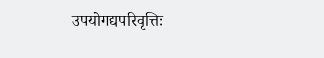उपयोगद्यपरिवृत्तिः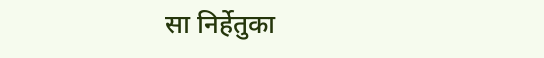सा निर्हेतुका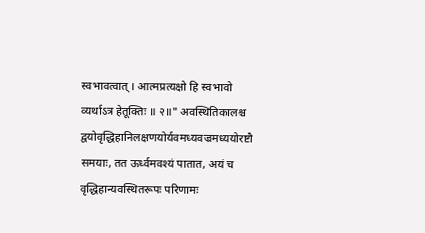स्वभावत्वात् । आत्मप्रत्यक्षो हि स्वभावो व्यर्थाऽत्र हेतूक्तिः ॥ २॥" अवस्थितिकालश्च द्वयोवृद्धिहानिलक्षणयोर्यवमध्यवज्रमध्ययोरष्टौ समयाः, तत ऊर्ध्वमवश्यं पातात, अयं च वृद्धिहान्यवस्थितरूपः परिणामः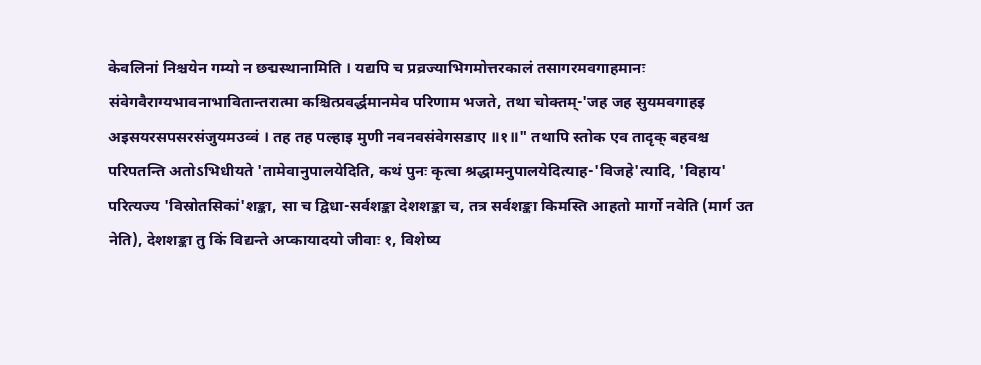केवलिनां निश्चयेन गम्यो न छद्मस्थानामिति । यद्यपि च प्रव्रज्याभिगमोत्तरकालं तसागरमवगाहमानः संवेगवैराग्यभावनाभावितान्तरात्मा कश्चित्प्रवर्द्धमानमेव परिणाम भजते, तथा चोक्तम्-'जह जह सुयमवगाहइ अइसयरसपसरसंजुयमउव्वं । तह तह पल्हाइ मुणी नवनवसंवेगसडाए ॥१॥" तथापि स्तोक एव तादृक् बहवश्च परिपतन्ति अतोऽभिधीयते 'तामेवानुपालयेदिति, कथं पुनः कृत्वा श्रद्धामनुपालयेदित्याह-'विजहे'त्यादि, 'विहाय' परित्यज्य 'विस्रोतसिकां'शङ्का, सा च द्विधा-सर्वशङ्का देशशङ्का च, तत्र सर्वशङ्का किमस्ति आहतो मार्गो नवेति (मार्ग उत नेति), देशशङ्का तु किं विद्यन्ते अप्कायादयो जीवाः १, विशेष्य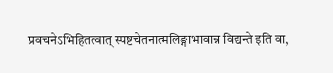प्रवचनेऽभिहितत्वात् स्पष्टचेतनात्मलिङ्गाभावान्न विद्यन्ते इति वा,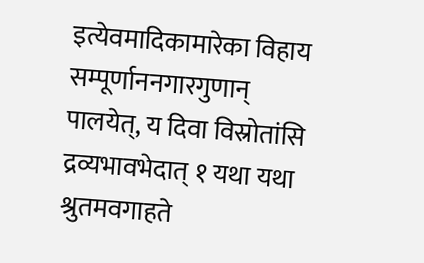इत्येवमादिकामारेका विहाय सम्पूर्णाननगारगुणान् पालयेत्, य दिवा विस्रोतांसि द्रव्यभावभेदात् १ यथा यथा श्रुतमवगाहते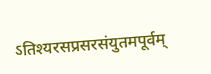ऽतिश्यरसप्रसरसंयुतमपूर्वम्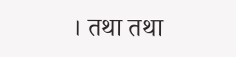। तथा तथा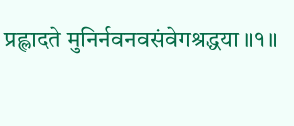प्रह्लादते मुनिर्नवनवसंवेगश्रद्धया ॥१॥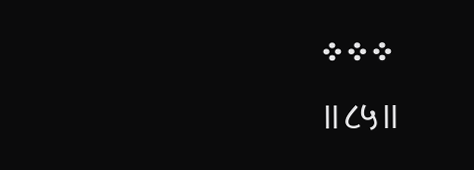܀܀܀
॥८५॥